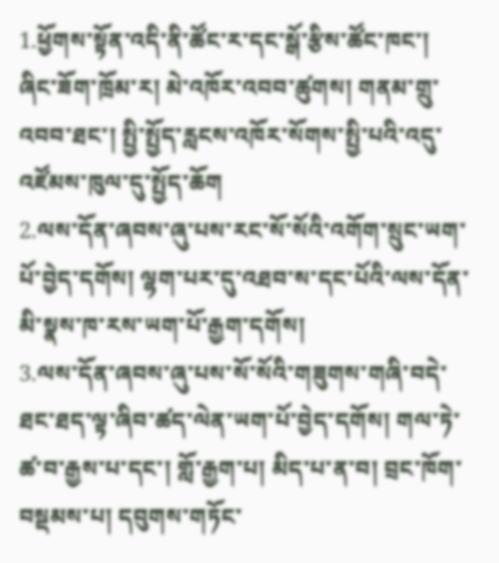1.ཕྱོགས་སྟོན་འདི་ནི་ཚོང་ར་དང་སྒོ་རྩིས་ཚོང་ཁང་། ཞིང་ཟོག་ཁྲོམ་ར། མེ་འཁོར་འབབ་ཚུགས། གནམ་གྲུ་འབབ་ཐང་། སྤྱི་སྤྱོད་རླངས་འཁོར་སོགས་སྤྱི་པའི་འདུ་འཛོམས་ཁུལ་དུ་སྤྱོད་ཆོག
2.ལས་དོན་ཞབས་ཞུ་པས་རང་སོ་སོའི་འགོག་སྲུང་ཡག་པོ་བྱེད་དགོས། ལྷག་པར་དུ་འཐབ་ས་དང་པོའི་ལས་དོན་མི་སྣས་ཁ་རས་ཡག་པོ་རྒྱག་དགོས།
3.ལས་དོན་ཞབས་ཞུ་པས་སོ་སོའི་གཟུགས་གཞི་བདེ་ཐང་ཐད་ལྟ་ཞིབ་ཚད་ལེན་ཡག་པོ་བྱེད་དགོས། གལ་ཏེ་ཚ་བ་རྒྱས་པ་དང་། གློ་རྒྱག་པ། མིད་པ་ན་བ། བྲང་ཁོག་བསྡམས་པ། དབུགས་གཏོང་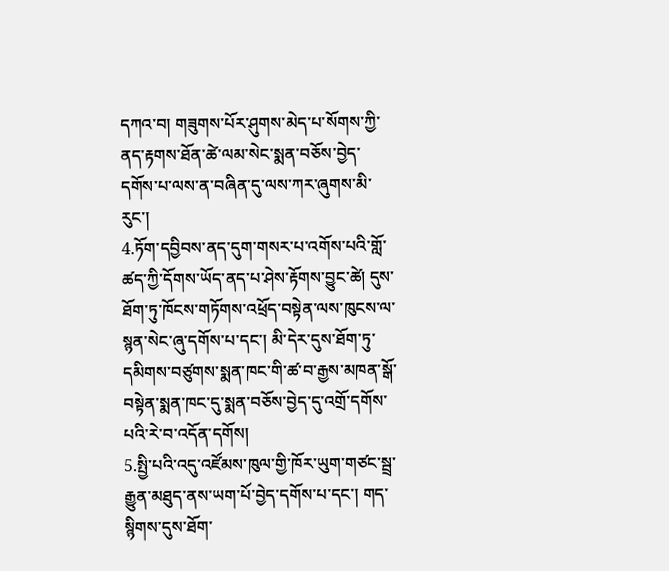དཀའ་བ། གཟུགས་པོར་ཤུགས་མེད་པ་སོགས་ཀྱི་ནད་རྟགས་ཐོན་ཚེ་ལམ་སེང་སྨན་བཅོས་བྱེད་དགོས་པ་ལས་ན་བཞིན་དུ་ལས་ཀར་ཞུགས་མི་རུང་།
4.ཏོག་དབྱིབས་ནད་དུག་གསར་པ་འགོས་པའི་གློ་ཚད་ཀྱི་དོགས་ཡོད་ནད་པ་ཤེས་རྟོགས་བྱུང་ཚེ། དུས་ཐོག་ཏུ་ཁོངས་གཏོགས་འཕྲོད་བསྟེན་ལས་ཁུངས་ལ་སྙན་སེང་ཞུ་དགོས་པ་དང་། མི་དེར་དུས་ཐོག་ཏུ་དམིགས་བཙུགས་སྨན་ཁང་གི་ཚ་བ་རྒྱས་མཁན་སྒོ་བསྟེན་སྨན་ཁང་དུ་སྨན་བཅོས་བྱེད་དུ་འགྲོ་དགོས་པའི་རེ་བ་འདོན་དགོས།
5.སྤྱི་པའི་འདུ་འཛོམས་ཁུལ་གྱི་ཁོར་ཡུག་གཙང་སྦྲ་རྒྱུན་མཐུད་ནས་ཡག་པོ་བྱེད་དགོས་པ་དང་། གད་སྙིགས་དུས་ཐོག་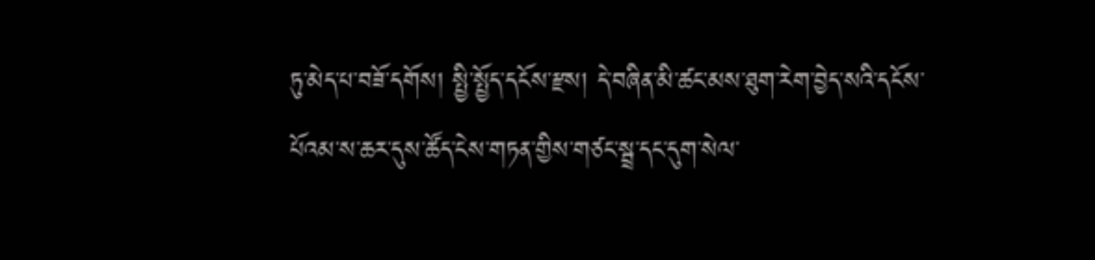ཏུ་མེད་པ་བཟོ་དགོས། སྤྱི་སྤྱོད་དངོས་རྫས། དེ་བཞིན་མི་ཚང་མས་ཐུག་རེག་བྱེད་སའི་དངོས་པོའམ་ས་ཆར་དུས་ཚོད་ངེས་གཏན་གྱིས་གཙང་སྦྲ་དང་དུག་སེལ་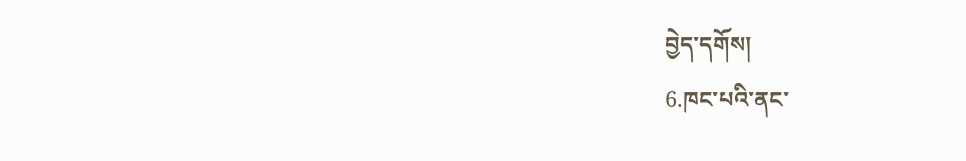བྱེད་དགོས།
6.ཁང་པའི་ནང་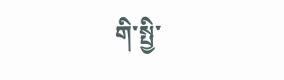གི་སྤྱི་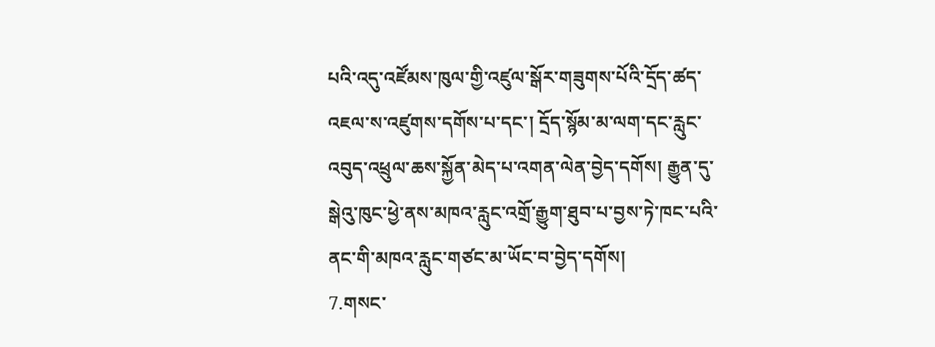པའི་འདུ་འཛོམས་ཁུལ་གྱི་འཛུལ་སྒོར་གཟུགས་པོའི་དྲོད་ཚད་འཇལ་ས་འཛུགས་དགོས་པ་དང་། དྲོད་སྙོམ་མ་ལག་དང་རླུང་འབུད་འཕྲུལ་ཆས་སྐྱོན་མེད་པ་འགན་ལེན་བྱེད་དགོས། རྒྱུན་དུ་སྒེའུ་ཁུང་ཕྱེ་ནས་མཁའ་རླུང་འགྲོ་རྒྱུག་ཐུབ་པ་བྱས་ཏེ་ཁང་པའི་ནང་གི་མཁའ་རླུང་གཙང་མ་ཡོང་བ་བྱེད་དགོས།
7.གསང་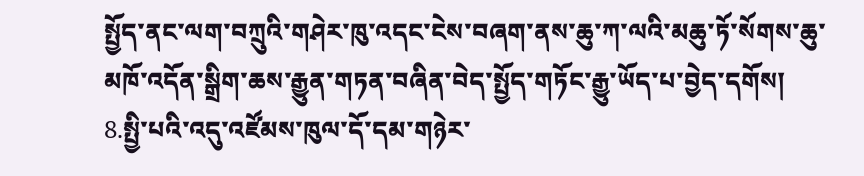སྤྱོད་ནང་ལག་བཀྲུའི་གཤེར་ཁུ་འདང་ངེས་བཞག་ནས་ཆུ་ཀ་ལའི་མཆུ་ཏོ་སོགས་ཆུ་མཁོ་འདོན་སྒྲིག་ཆས་རྒྱུན་གཏན་བཞིན་བེད་སྤྱོད་གཏོང་རྒྱུ་ཡོད་པ་བྱེད་དགོས།
8.སྤྱི་པའི་འདུ་འཛོམས་ཁུལ་དོ་དམ་གཉེར་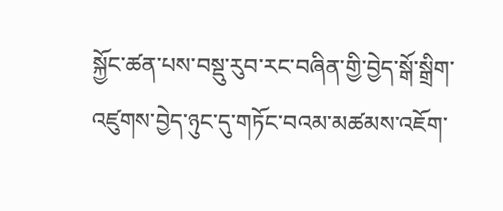སྐྱོང་ཚན་པས་བསྡུ་རུབ་རང་བཞིན་གྱི་བྱེད་སྒོ་སྒྲིག་འཛུགས་བྱེད་ཉུང་དུ་གཏོང་བའམ་མཚམས་འཇོག་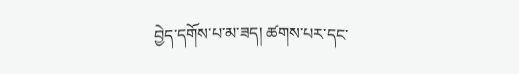བྱེད་དགོས་པ་མ་ཟད། ཚགས་པར་དང་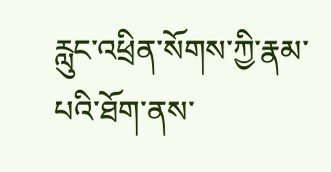རླུང་འཕྲིན་སོགས་ཀྱི་རྣམ་པའི་ཐོག་ནས་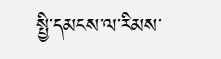སྤྱི་དམངས་ལ་རིམས་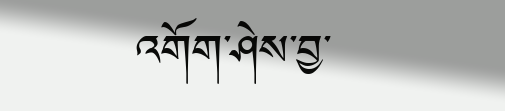འགོག་ཤེས་བྱ་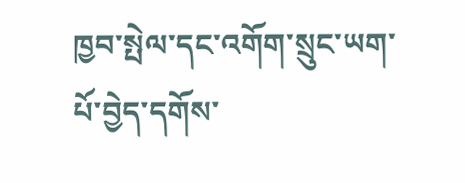ཁྱབ་སྤེལ་དང་འགོག་སྲུང་ཡག་པོ་བྱེད་དགོས་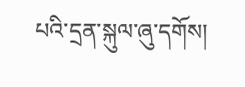པའི་དྲན་སྐུལ་ཞུ་དགོས།